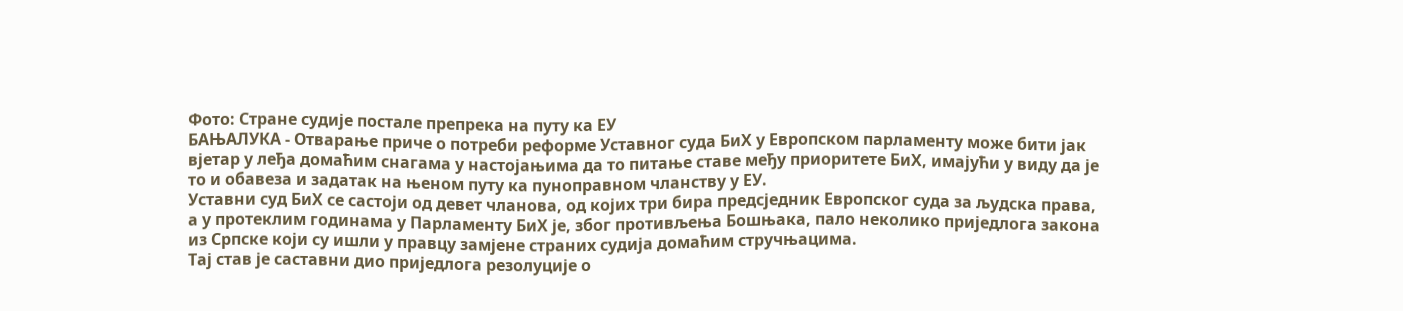Фото: Стране судије постале препрека на путу ка ЕУ
БАЊАЛУКА - Отварање приче о потреби реформе Уставног суда БиХ у Европском парламенту може бити јак вјетар у леђа домаћим снагама у настојањима да то питање ставе међу приоритете БиХ, имајући у виду да је то и обавеза и задатак на њеном путу ка пуноправном чланству у ЕУ.
Уставни суд БиХ се састоји од девет чланова, од којих три бира предсједник Европског суда за људска права, а у протеклим годинама у Парламенту БиХ је, због противљења Бошњака, пало неколико приједлога закона из Српске који су ишли у правцу замјене страних судија домаћим стручњацима.
Тај став је саставни дио приједлога резолуције о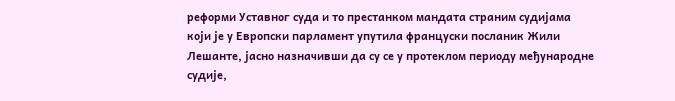реформи Уставног суда и то престанком мандата страним судијама који је у Европски парламент упутила француски посланик Жили Лешанте, јасно назначивши да су се у протеклом периоду међународне судије,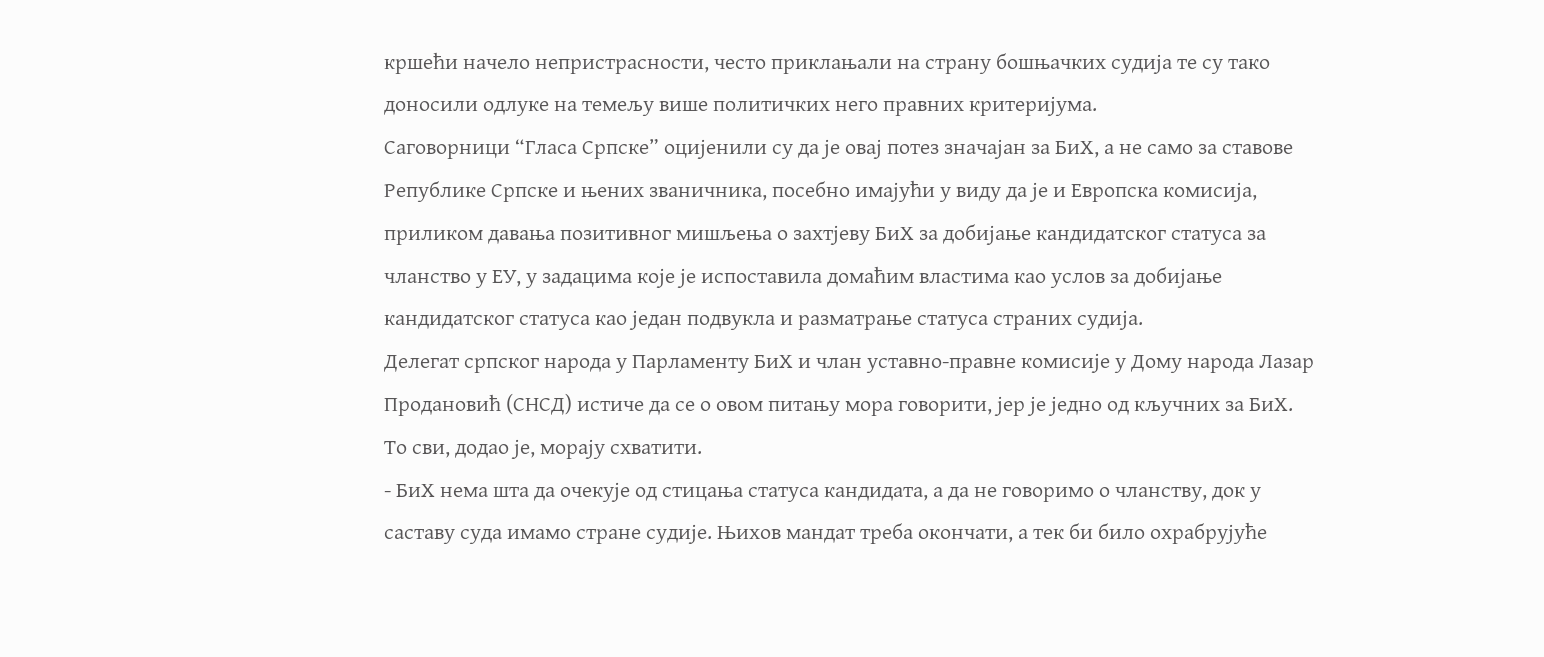кршећи начело непристрасности, често приклањали на страну бошњачких судија те су тако доносили одлуке на темељу више политичких него правних критеријума.
Саговорници “Гласа Српске” оцијенили су да је овај потез значајан за БиХ, а не само за ставове Републике Српске и њених званичника, посебно имајући у виду да је и Европска комисија, приликом давања позитивног мишљења о захтјеву БиХ за добијање кандидатског статуса за чланство у ЕУ, у задацима које је испоставила домаћим властима као услов за добијање кандидатског статуса као један подвукла и разматрање статуса страних судија.
Делегат српског народа у Парламенту БиХ и члан уставно-правне комисије у Дому народа Лазар Продановић (СНСД) истиче да се о овом питању мора говорити, јер је једно од кључних за БиХ. То сви, додао је, морају схватити.
- БиХ нема шта да очекује од стицања статуса кандидата, а да не говоримо о чланству, док у саставу суда имамо стране судије. Њихов мандат треба окончати, а тек би било охрабрујуће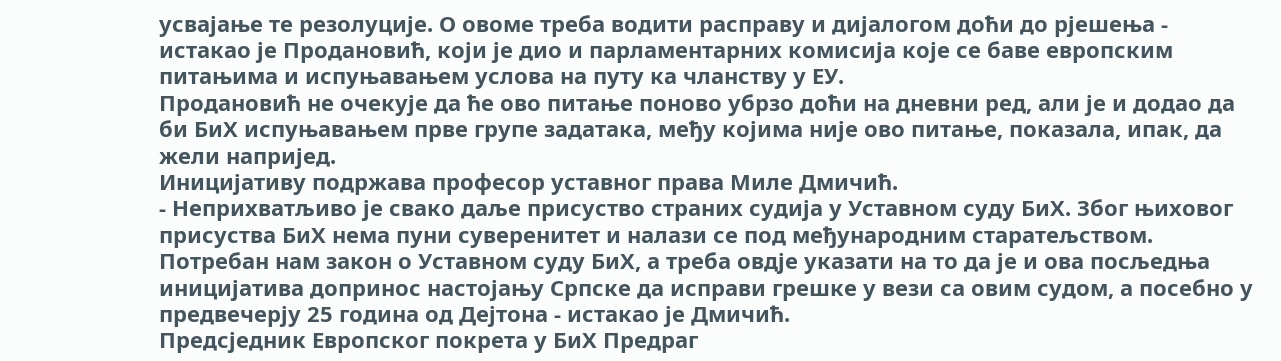усвајање те резолуције. О овоме треба водити расправу и дијалогом доћи до рјешења - истакао је Продановић, који је дио и парламентарних комисија које се баве европским питањима и испуњавањем услова на путу ка чланству у ЕУ.
Продановић не очекује да ће ово питање поново убрзо доћи на дневни ред, али је и додао да би БиХ испуњавањем прве групе задатака, међу којима није ово питање, показала, ипак, да жели напријед.
Иницијативу подржава професор уставног права Миле Дмичић.
- Неприхватљиво је свако даље присуство страних судија у Уставном суду БиХ. Због њиховог присуства БиХ нема пуни суверенитет и налази се под међународним старатељством. Потребан нам закон о Уставном суду БиХ, а треба овдје указати на то да је и ова посљедња иницијатива допринос настојању Српске да исправи грешке у вези са овим судом, а посебно у предвечерју 25 година од Дејтона - истакао је Дмичић.
Предсједник Европског покрета у БиХ Предраг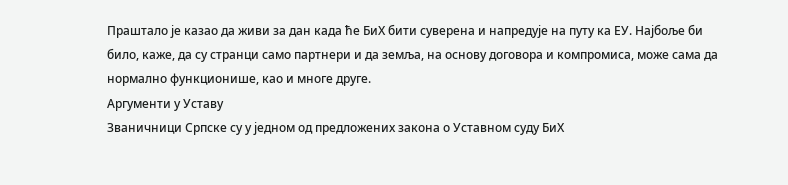Праштало је казао да живи за дан када ће БиХ бити суверена и напредује на путу ка ЕУ. Најбоље би било, каже, да су странци само партнери и да земља, на основу договора и компромиса, може сама да нормално функционише, као и многе друге.
Аргументи у Уставу
Званичници Српске су у једном од предложених закона о Уставном суду БиХ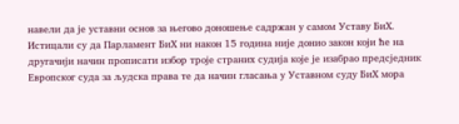навели да је уставни основ за његово доношење садржан у самом Уставу БиХ. Истицали су да Парламент БиХ ни након 15 година није донио закон који ће на другачији начин прописати избор троје страних судија које је изабрао предсједник Европског суда за људска права те да начин гласања у Уставном суду БиХ мора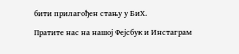бити прилагођен стању у БиХ.
Пратите нас на нашој Фејсбук и Инстаграм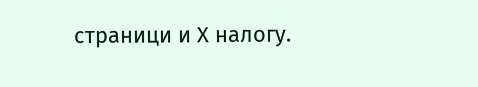страници и X налогу.